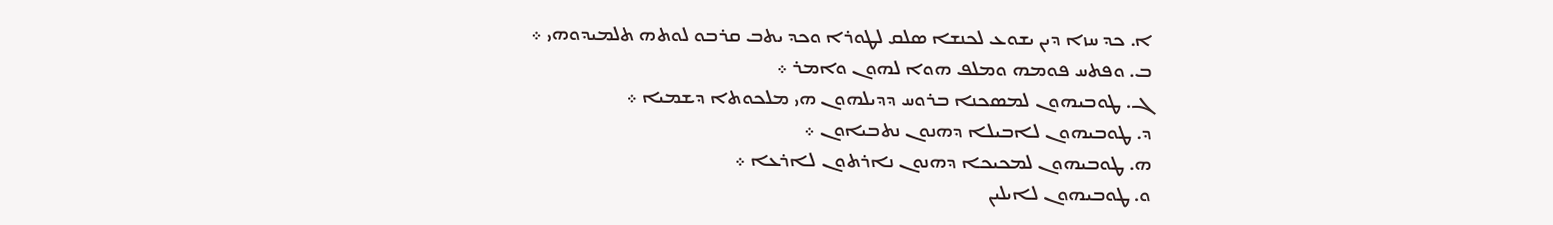ܐ. ܟܕ ܚܙܐ ܕܝܢ ܝܫܘܥ ܠܟܢܫܐ ܤܠܩ ܠܛܘܪܐ ܘܟܕ ܝܬܒ ܩܪܒܘ ܠܘܬܗ ܬܠܡܝܕܘܗܝ ܀
ܒ. ܘܦܬܚ ܦܘܡܗ ܘܡܠܦ ܗܘܐ ܠܗܘܢ ܘܐܡܪ ܀
ܓ. ܛܘܒܝܗܘܢ ܠܡܤܟܢܐ ܒܪܘܚ ܕܕܝܠܗܘܢ ܗܝ ܡܠܟܘܬܐ ܕܫܡܝܐ ܀
ܕ. ܛܘܒܝܗܘܢ ܠܐܒܝܠܐ ܕܗܢܘܢ ܢܬܒܝܐܘܢ ܀
ܗ. ܛܘܒܝܗܘܢ ܠܡܟܝܟܐ ܕܗܢܘܢ ܢܐܪܬܘܢ ܠܐܪܥܐ ܀
ܘ. ܛܘܒܝܗܘܢ ܠܐܝܠܝܢ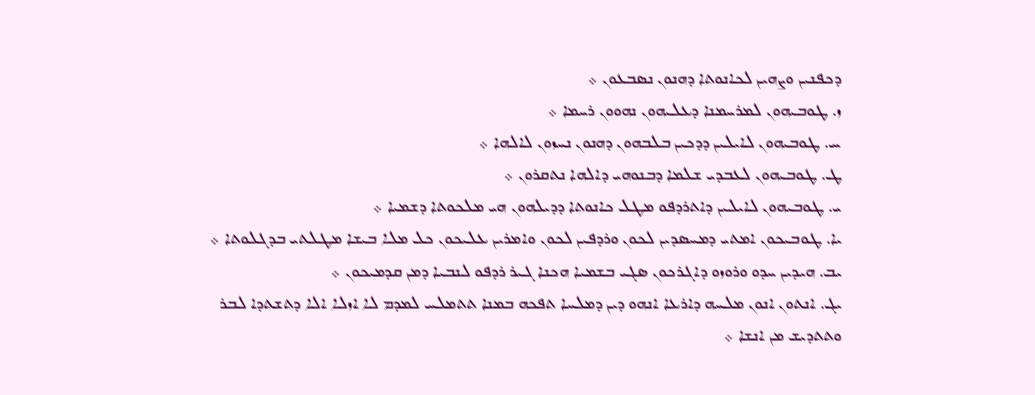ܕܟܦܢܝܢ ܘܨܗܝܢ ܠܟܐܢܘܬܐ ܕܗܢܘܢ ܢܤܒܥܘܢ ܀
ܙ. ܛܘܒܝܗܘܢ ܠܡܪܚܡܢܐ ܕܥܠܝܗܘܢ ܢܗܘܘܢ ܪܚܡܐ ܀
ܚ. ܛܘܒܝܗܘܢ ܠܐܝܠܝܢ ܕܕܟܝܢ ܒܠܒܗܘܢ ܕܗܢܘܢ ܢܚܙܘܢ ܠܐܠܗܐ ܀
ܛ. ܛܘܒܝܗܘܢ ܠܥܒܕܝ ܫܠܡܐ ܕܒܢܘܗܝ ܕܐܠܗܐ ܢܬܩܪܘܢ ܀
ܝ. ܛܘܒܝܗܘܢ ܠܐܝܠܝܢ ܕܐܬܪܕܦܘ ܡܛܠ ܟܐܢܘܬܐ ܕܕܝܠܗܘܢ ܗܝ ܡܠܟܘܬܐ ܕܫܡܝܐ ܀
ܝܐ. ܛܘܒܝܟܘܢ ܐܡܬܝ ܕܡܚܤܕܝܢ ܠܟܘܢ ܘܪܕܦܝܢ ܠܟܘܢ ܘܐܡܪܝܢ ܥܠܝܟܘܢ ܟܠ ܡܠܐ ܒܝܫܐ ܡܛܠܬܝ ܒܕܓܠܘܬܐ ܀
ܝܒ. ܗܝܕܝܢ ܚܕܘ ܘܪܘܙܘ ܕܐܓܪܟܘܢ ܤܓܝ ܒܫܡܝܐ ܗܟܢܐ ܓܝܪ ܪܕܦܘ ܠܢܒܝܐ ܕܡܢ ܩܕܡܝܟܘܢ ܀
ܝܓ. ܐܢܬܘܢ ܐܢܘܢ ܡܠܚܗ ܕܐܪܥܐ ܐܢܗܘ ܕܝܢ ܕܡܠܚܐ ܬܦܟܗ ܒܡܢܐ ܬܬܡܠܚ ܠܡܕܡ ܠܐ ܐܙܠܐ ܐܠܐ ܕܬܫܬܕܐ ܠܒܪ ܘܬܬܕܝܫ ܡܢ ܐܢܫܐ ܀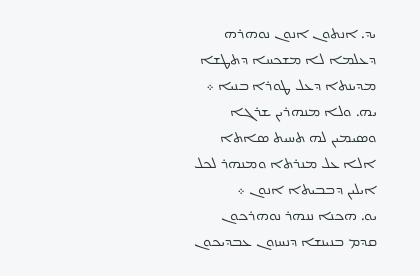ܝܕ. ܐܢܬܘܢ ܐܢܘܢ ܢܘܗܪܗ ܕܥܠܡܐ ܠܐ ܡܫܟܚܐ ܕܬܛܫܐ ܡܕܝܢܬܐ ܕܥܠ ܛܘܪܐ ܒܢܝܐ ܀
ܝܗ. ܘܠܐ ܡܢܗܪܝܢ ܫܪܓܐ ܘܤܝܡܝܢ ܠܗ ܬܚܝܬ ܤܐܬܐ ܐܠܐ ܥܠ ܡܢܪܬܐ ܘܡܢܗܪ ܠܟܠ ܐܝܠܝܢ ܕܒܒܝܬܐ ܐܢܘܢ ܀
ܝܘ. ܗܟܢܐ ܢܢܗܪ ܢܘܗܪܟܘܢ ܩܕܡ ܒܢܝܢܫܐ ܕܢܚܙܘܢ ܥܒܕܝܟܘܢ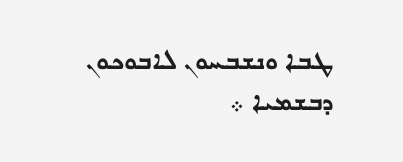ܛܒܐ ܘܢܫܒܚܘܢ ܠܐܒܘܟܘܢ ܕܒܫܡܝܐ ܀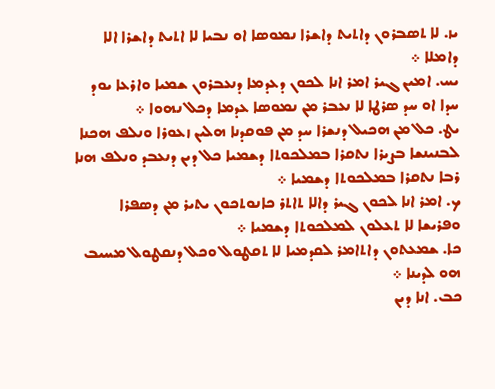ܝܙ. ܠܐ ܬܤܒܪܘܢ ܕܐܬܝܬ ܕܐܫܪܐ ܢܡܘܤܐ ܐܘ ܢܒܝܐ ܠܐ ܐܬܝܬ ܕܐܫܪܐ ܐܠܐ ܕܐܡܠܐ ܀
ܝܚ. ܐܡܝܢ ܓܝܪ ܐܡܪ ܐܢܐ ܠܟܘܢ ܕܥܕܡܐ ܕܢܥܒܪܘܢ ܫܡܝܐ ܘܐܪܥܐ ܝܘܕ ܚܕܐ ܐܘ ܚܕ ܤܪܛܐ ܠܐ ܢܥܒܪ ܡܢ ܢܡܘܤܐ ܥܕܡܐ ܕܟܠ ܢܗܘܐ ܀
ܝܛ. ܟܠ ܡܢ ܗܟܝܠ ܕܢܫܪܐ ܚܕ ܡܢ ܦܘܩܕܢܐ ܗܠܝܢ ܙܥܘܪܐ ܘܢܠܦ ܗܟܢܐ ܠܒܢܝܢܫܐ ܒܨܝܪܐ ܢܬܩܪܐ ܒܡܠܟܘܬܐ ܕܫܡܝܐ ܟܠ ܕܝܢ ܕܢܥܒܕ ܘܢܠܦ ܗܢܐ ܪܒܐ ܢܬܩܪܐ ܒܡܠܟܘܬܐ ܕܫܡܝܐ ܀
ܟ. ܐܡܪ ܐܢܐ ܠܟܘܢ ܓܝܪ ܕܐܠܐ ܬܐܬܪ ܟܐܢܘܬܟܘܢ ܝܬܝܪ ܡܢ ܕܤܦܪܐ ܘܦܪܝܫܐ ܠܐ ܬܥܠܘܢ ܠܡܠܟܘܬܐ ܕܫܡܝܐ ܀
ܟܐ. ܫܡܥܬܘܢ ܕܐܬܐܡܪ ܠܩܕܡܝܐ ܠܐ ܬܩܛܘܠ ܘܟܠ ܕܢܩܛܘܠ ܡܚܝܒ ܗܘ ܠܕܝܢܐ ܀
ܟܒ. ܐܢܐ ܕܝܢ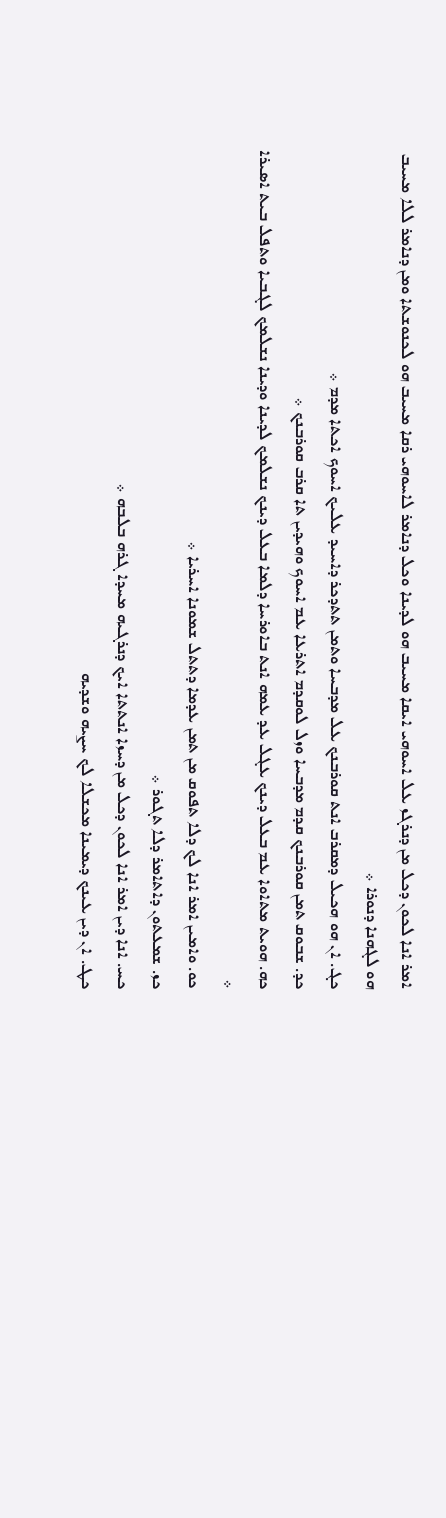ܐܡܪ ܐܢܐ ܠܟܘܢ ܕܟܠ ܡܢ ܕܢܪܓܙ ܥܠ ܐܚܘܗܝ ܐܝܩܐ ܡܚܝܒ ܗܘ ܠܕܝܢܐ ܘܟܠ ܕܢܐܡܪ ܠܐܚܘܗܝ ܪܩܐ ܡܚܝܒ ܗܘ ܠܟܢܘܫܬܐ ܘܡܢ ܕܢܐܡܪ ܠܠܐ ܡܚܝܒ ܗܘ ܠܓܗܢܐ ܕܢܘܪܐ ܀
ܟܓ. ܐܢ ܗܘ ܗܟܝܠ ܕܡܩܪܒ ܐܢܬ ܩܘܪܒܢܟ ܥܠ ܡܕܒܚܐ ܘܬܡܢ ܬܬܕܟܪ ܕܐܚܝܕ ܥܠܝܟ ܐܚܘܟ ܐܟܬܐ ܡܕܡ ܀
ܟܕ. ܫܒܘܩ ܬܡܢ ܩܘܪܒܢܟ ܩܕܡ ܡܕܒܚܐ ܘܙܠ ܠܘܩܕܡ ܐܬܪܥܐ ܥܡ ܐܚܘܟ ܘܗܝܕܝܢ ܬܐ ܩܪܒ ܩܘܪܒܢܟ ܀
ܟܗ. ܗܘܝܬ ܡܬܐܘܐ ܥܡ ܒܥܠ ܕܝܢܟ ܥܓܠ ܥܕ ܥܡܗ ܐܢܬ ܒܐܘܪܚܐ ܕܠܡܐ ܒܥܠ ܕܝܢܟ ܢܫܠܡܟ ܠܕܝܢܐ ܘܕܝܢܐ ܢܫܠܡܟ ܠܓܒܝܐ ܘܬܦܠ ܒܝܬ ܐܤܝܪܐ ܀
ܟܘ. ܘܐܡܝܢ ܐܡܪ ܐܢܐ ܠܟ ܕܠܐ ܬܦܘܩ ܡܢ ܬܡܢ ܥܕܡܐ ܕܬܬܠ ܫܡܘܢܐ ܐܚܪܝܐ ܀
ܟܙ. ܫܡܥܬܘܢ ܕܐܬܐܡܪ ܕܠܐ ܬܓܘܪ ܀
ܟܚ. ܐܢܐ ܕܝܢ ܐܡܪ ܐܢܐ ܠܟܘܢ ܕܟܠ ܡܢ ܕܚܙܐ ܐܢܬܬܐ ܐܝܟ ܕܢܪܓܝܗ ܡܚܕܐ ܓܪܗ ܒܠܒܗ ܀
ܟܛ. ܐܢ ܕܝܢ ܥܝܢܟ ܕܝܡܝܢܐ ܡܟܫܠܐ ܠܟ ܚܨܝܗ ܘܫܕܝܗ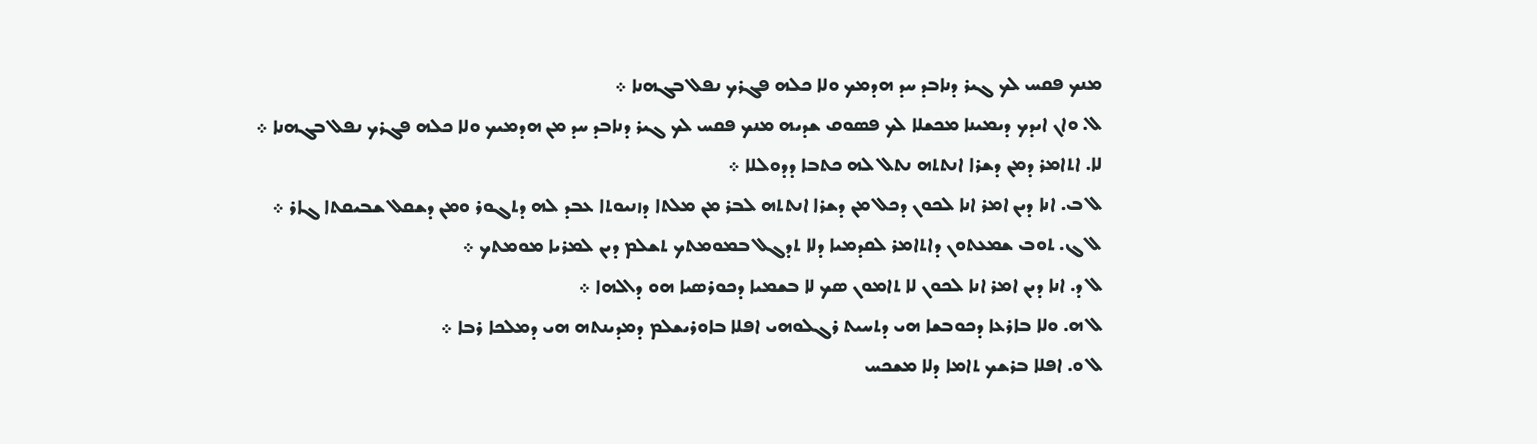ܡܢܟ ܦܩܚ ܠܟ ܓܝܪ ܕܢܐܒܕ ܚܕ ܗܕܡܟ ܘܠܐ ܟܠܗ ܦܓܪܟ ܢܦܠ ܒܓܗܢܐ ܀
ܠ. ܘܐܢ ܐܝܕܟ ܕܝܡܝܢܐ ܡܟܫܠܐ ܠܟ ܦܤܘܩ ܫܕܝܗ ܡܢܟ ܦܩܚ ܠܟ ܓܝܪ ܕܢܐܒܕ ܚܕ ܡܢ ܗܕܡܝܟ ܘܠܐ ܟܠܗ ܦܓܪܟ ܢܦܠ ܒܓܗܢܐ ܀
ܠܐ. ܐܬܐܡܪ ܕܡܢ ܕܫܪܐ ܐܢܬܬܗ ܢܬܠ ܠܗ ܟܬܒܐ ܕܕܘܠܠܐ ܀
ܠ ܒ. ܐܢܐ ܕܝܢ ܐܡܪ ܐܢܐ ܠܟܘܢ ܕܟܠ ܡܢ ܕܫܪܐ ܐܢܬܬܗ ܠܒܪ ܡܢ ܡܠܬܐ ܕܙܢܝܘܬܐ ܥܒܕ ܠܗ ܕܬܓܘܪ ܘܡܢ ܕܫܩܠ ܫܒܝܩܬܐ ܓܐܪ ܀
ܠ ܓ. ܬܘܒ ܫܡܥܬܘܢ ܕܐܬܐܡܪ ܠܩܕܡܝܐ ܕܠܐ ܬܕܓܠ ܒܡܘܡܬܟ ܬܫܠܡ ܕܝܢ ܠܡܪܝܐ ܡܘܡܬܟ ܀
ܠ ܕ. ܐܢܐ ܕܝܢ ܐܡܪ ܐܢܐ ܠܟܘܢ ܠܐ ܬܐܡܘܢ ܤܟ ܠܐ ܒܫܡܝܐ ܕܟܘܪܤܝܐ ܗܘ ܕܐܠܗܐ ܀
ܠ ܗ. ܘܠܐ ܒܐܪܥܐ ܕܟܘܒܫܐ ܗܝ ܕܬܚܝܬ ܪܓܠܘܗܝ ܐܦܠܐ ܒܐܘܪܝܫܠܡ ܕܡܕܝܢܬܗ ܗܝ ܕܡܠܟܐ ܪܒܐ ܀
ܠ ܘ. ܐܦܠܐ ܒܪܫܟ ܬܐܡܐ ܕܠܐ ܡܫܟܚ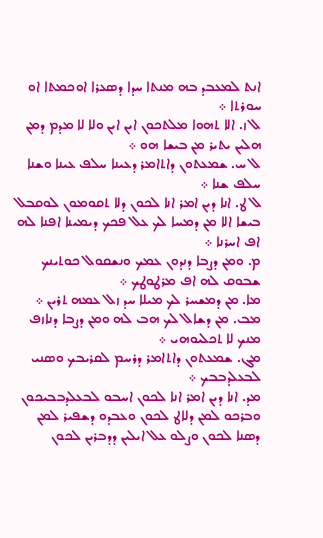ܐܢܬ ܠܡܥܒܕ ܒܗ ܡܢܬܐ ܚܕܐ ܕܤܥܪܐ ܐܘܟܡܬܐ ܐܘ ܚܘܪܬܐ ܀
ܠ ܙ. ܐܠܐ ܬܗܘܐ ܡܠܬܟܘܢ ܐܝܢ ܐܝܢ ܘܠܐ ܠܐ ܡܕܡ ܕܡܢ ܗܠܝܢ ܝܬܝܪ ܡܢ ܒܝܫܐ ܗܘ ܀
ܠ ܚ. ܫܡܥܬܘܢ ܕܐܬܐܡܪ ܕܥܝܢܐ ܚܠܦ ܥܝܢܐ ܘܫܢܐ ܚܠܦ ܫܢܐ ܀
ܠ ܛ. ܐܢܐ ܕܝܢ ܐܡܪ ܐܢܐ ܠܟܘܢ ܕܠܐ ܬܩܘܡܘܢ ܠܘܩܒܠ ܒܝܫܐ ܐܠܐ ܡܢ ܕܡܚܐ ܠܟ ܥܠ ܦܟܟ ܕܝܡܝܢܐ ܐܦܢܐ ܠܗ ܐܦ ܐܚܪܢܐ ܀
ܡ. ܘܡܢ ܕܨܒܐ ܕܢܕܘܢ ܥܡܟ ܘܢܫܩܘܠ ܟܘܬܝܢܟ ܫܒܘܩ ܠܗ ܐܦ ܡܪܛܘܛܟ ܀
ܡܐ. ܡܢ ܕܡܫܚܪ ܠܟ ܡܝܠܐ ܚܕ ܙܠ ܥܡܗ ܬܪܝܢ ܀
ܡܒ. ܡܢ ܕܫܐܠ ܠܟ ܗܒ ܠܗ ܘܡܢ ܕܨܒܐ ܕܢܐܙܦ ܡܢܟ ܠܐ ܬܟܠܝܘܗܝ ܀
ܡܓ. ܫܡܥܬܘܢ ܕܐܬܐܡܪ ܕܪܚܡ ܠܩܪܝܒܟ ܘܤܢܝ ܠܒܥܠܕܒܒܟ ܀
ܡܕ. ܐܢܐ ܕܝܢ ܐܡܪ ܐܢܐ ܠܟܘܢ ܐܚܒܘ ܠܒܥܠܕܒܒܝܟܘܢ ܘܒܪܟܘ ܠܡܢ ܕܠܐܛ ܠܟܘܢ ܘܥܒܕܘ ܕܫܦܝܪ ܠܡܢ ܕܤܢܐ ܠܟܘܢ ܘܨܠܘ ܥܠ ܐܝܠܝܢ ܕܕܒܪܝܢ ܠܟܘܢ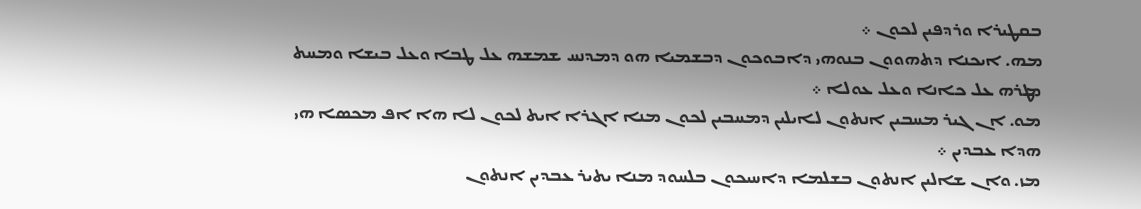ܒܩܛܝܪܐ ܘܪܕܦܝܢ ܠܟܘܢ ܀
ܡܗ. ܐܝܟܢܐ ܕܬܗܘܘܢ ܒܢܘܗܝ ܕܐܒܘܟܘܢ ܕܒܫܡܝܐ ܗܘ ܕܡܕܢܚ ܫܡܫܗ ܥܠ ܛܒܐ ܘܥܠ ܒܝܫܐ ܘܡܚܬ ܡܛܪܗ ܥܠ ܟܐܢܐ ܘܥܠ ܥܘܠܐ ܀
ܡܘ. ܐܢ ܓܝܪ ܡܚܒܝܢ ܐܢܬܘܢ ܠܐܝܠܝܢ ܕܡܚܒܝܢ ܠܟܘܢ ܡܢܐ ܐܓܪܐ ܐܝܬ ܠܟܘܢ ܠܐ ܗܐ ܐܦ ܡܟܤܐ ܗܝ ܗܕܐ ܥܒܕܝܢ ܀
ܡܙ. ܘܐܢ ܫܐܠܝܢ ܐܢܬܘܢ ܒܫܠܡܐ ܕܐܚܝܟܘܢ ܒܠܚܘܕ ܡܢܐ ܝܬܝܪ ܥܒܕܝܢ ܐܢܬܘܢ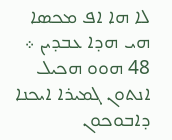ܠܐ ܗܐ ܐܦ ܡܟܤܐ ܗܝ ܗܕܐ ܥܒܕܝܢ ܀ 48 ܗܘܘ ܗܟܝܠ ܐܢܬܘܢ ܓܡܝܪܐ ܐܝܟܢܐ ܕܐܒܘܟܘܢ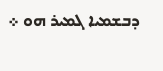ܕܒܫܡܝܐ ܓܡܝܪ ܗܘ ܀